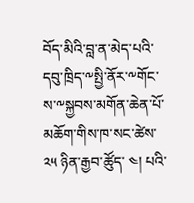བོད་མིའི་བླ་ན་མེད་པའི་དབུ་ཁྲིད་༸སྤྱི་ནོར་༸གོང་ས་༸སྐྱབས་མགོན་ཆེན་པོ་མཆོག་གིས་ཁ་སང་ཚེས་ ༢༥ ཉིན་རྒྱབ་ཚོུད་ ༤། པའི་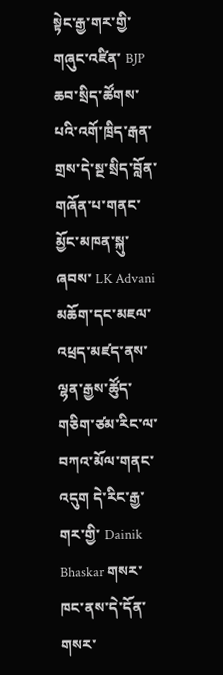སྟེང་རྒྱ་གར་གྱི་གཞུང་འཛིན་ BJP ཆབ་སྲིད་ཚོགས་པའི་འགོ་ཁྲིད་རྒན་གྲས་དེ་སྔ་སྲིད་བློན་གཞོན་པ་གནང་མྱོང་མཁན་སྐུ་ཞབས་ LK Advani མཆོག་དང་མཇལ་འཕྲད་མཛད་ནས་ལྷན་རྒྱས་ཚོུད་གཅིག་ཙམ་རིང་ལ་བཀའ་མོལ་གནང་འདུག དེ་རིང་རྒྱ་གར་གྱི་ Dainik Bhaskar གསར་ཁང་ནས་དེ་དོན་གསར་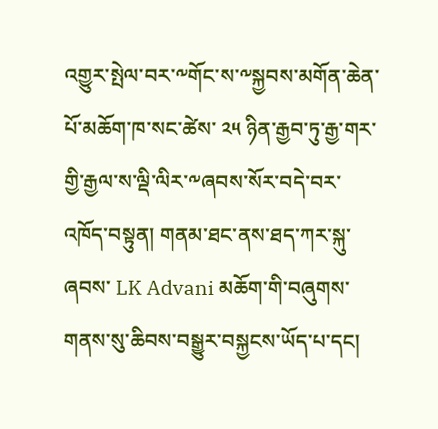འགྱུར་སྤེལ་བར་༸གོང་ས་༸སྐྱབས་མགོན་ཆེན་པོ་མཆོག་ཁ་སང་ཚེས་ ༢༥ ཉིན་རྒྱབ་ཏུ་རྒྱ་གར་གྱི་རྒྱལ་ས་ལྡི་ལིར་༸ཞབས་སོར་བདེ་བར་འཁོད་བསྟུན། གནམ་ཐང་ནས་ཐད་ཀར་སྐུ་ཞབས་ LK Advani མཆོག་གི་བཞུགས་གནས་སུ་ཆིབས་བསྒྱུར་བསྐྱངས་ཡོད་པ་དང།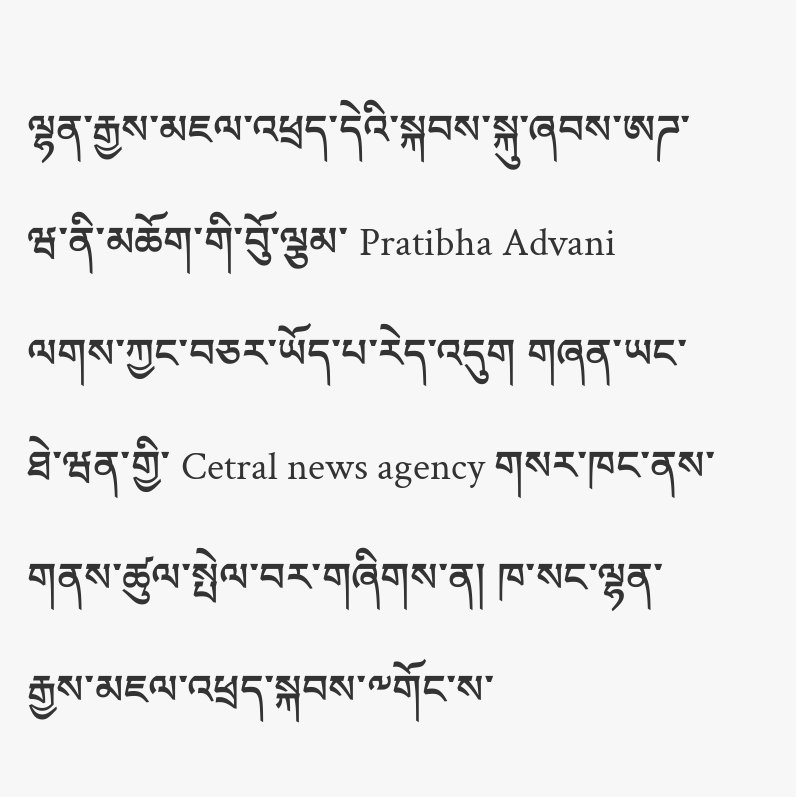ལྷན་རྒྱས་མཇལ་འཕྲད་དེའི་སྐབས་སྐུ་ཞབས་ཨཌ་ཝ་ནི་མཆོག་གི་བོུ་ལྕམ་ Pratibha Advani ལགས་ཀྱང་བཅར་ཡོད་པ་རེད་འདུག གཞན་ཡང་ཐེ་ཝན་གྱི་ Cetral news agency གསར་ཁང་ནས་གནས་ཚུལ་སྤེལ་བར་གཞིགས་ན། ཁ་སང་ལྷན་རྒྱས་མཇལ་འཕྲད་སྐབས་༸གོང་ས་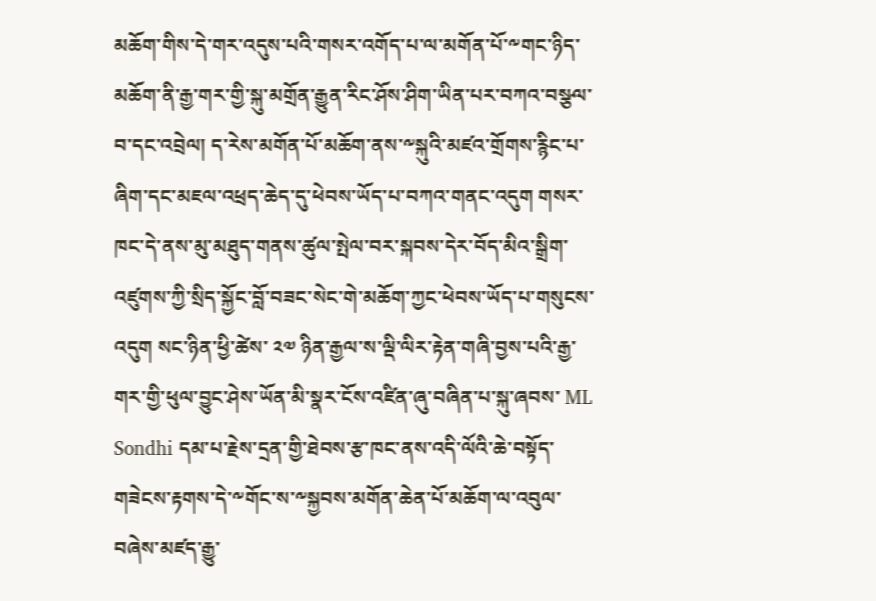མཆོག་གིས་དེ་གར་འདུས་པའི་གསར་འགོད་པ་ལ་མགོན་པོ་༸གང་ཉིད་མཆོག་ནི་རྒྱ་གར་གྱི་སྐུ་མགྲོན་རྒྱུན་རིང་ཤོས་ཤིག་ཡིན་པར་བཀའ་བསྩལ་བ་དང་འབྲེལ། ད་རེས་མགོན་པོ་མཆོག་ནས་༸སྐུའི་མཛའ་གྲོགས་རྙིང་པ་ཞིག་དང་མཇལ་འཕྲད་ཆེད་དུ་ཕེབས་ཡོད་པ་བཀའ་གནང་འདུག གསར་ཁང་དེ་ནས་མུ་མཐུད་གནས་ཚུལ་སྤེལ་བར་སྐབས་དེར་བོད་མིའ་སྒྲིག་འཛུགས་ཀྱི་སྲིད་སྐྱོང་བློ་བཟང་སེང་གེ་མཆོག་ཀྱང་ཕེབས་ཡོད་པ་གསུངས་འདུག སང་ཉིན་ཕྱི་ཚེས་ ༢༧ ཉིན་རྒྱལ་ས་ལྡི་ལིར་རྟེན་གཞི་བྱས་པའི་རྒྱ་གར་གྱི་ཕུལ་བྱུང་ཤེས་ཡོན་མི་སྣར་ངོས་འཛིན་ཞུ་བཞིན་པ་སྐུ་ཞབས་ ML Sondhi དམ་པ་རྗེས་དྲན་གྱི་ཐེབས་རྩ་ཁང་ནས་འདི་ལོའི་ཆེ་བསྟོད་གཟེངས་རྟགས་དེ་༸གོང་ས་༸སྐྱབས་མགོན་ཆེན་པོ་མཆོག་ལ་འབུལ་བཞེས་མཛད་རྒྱུ་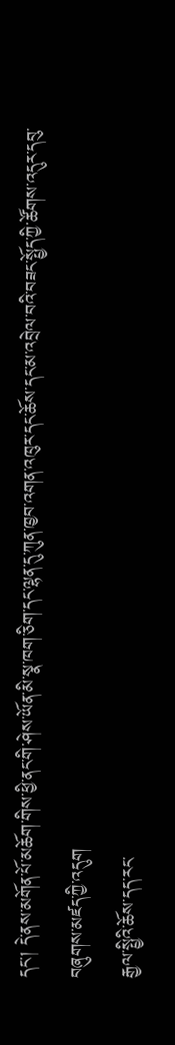དང་། དེ་ནས་མགོན་པོ་མཆོག་གིས་ཕྱི་ནང་གི་ཤེས་ཡོན་མི་སྣ་ཁག་ཅིག་དང་ལྷན་དུ་ཀུན་ཁྱབ་འགན་འཁུར་དང་ཆོས་དང་མ་འབྲེལ་བའི་བཟང་སྤྱོད་ཀྱི་ཚོགས་འདུར་དབུ་བཞུགས་མཛད་ཀྱི་འདུག
རྒྱལ་སྤྱིའི་ཆོས་དད་རང་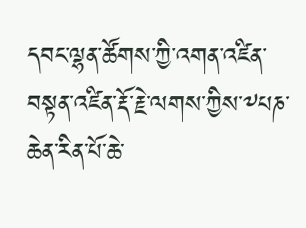དབང་ལྷན་ཚོགས་ཀྱི་འགན་འཛིན་བསྟན་འཛིན་རྡོ་རྗེ་ལགས་ཀྱིས་༸པཎ་ཆེན་རིན་པོ་ཆེ་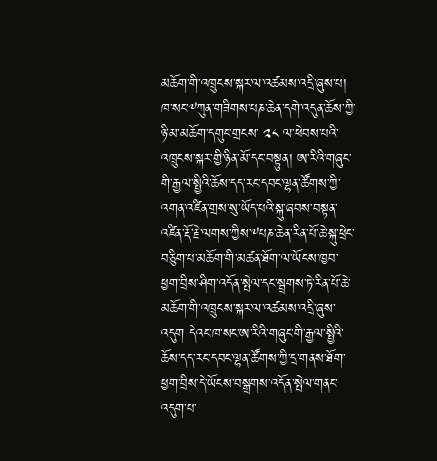མཆོག་གི་འཁྲུངས་སྐར་ལ་འཚམས་འདྲི་ཞུས་པ།
ཁ་སང་༸ཀུན་གཟིགས་པཎ་ཆེན་དགེ་འདུན་ཆོས་ཀྱི་ཉི་མ་མཆོག་དགུང་གྲངས་ ༢༨ ལ་ཕེབས་པའི་འཁྲུངས་སྐར་གྱི་ཉིན་མོ་དང་བསྟུན། ཨ་རིའི་གཞུང་གི་རྒྱལ་སྤྱིའི་ཆོས་དད་རང་དབང་ལྷན་ཚོགས་ཀྱི་འགན་འཛིན་གྲས་སུ་ཡོད་པའི་སྐུ་ཞབས་བསྟན་འཛིན་རྡོ་རྗེ་ལགས་ཀྱིས་༸པཎ་ཆེན་རིན་པོ་ཆེ་སྐུ་ཕྲེང་བཅིུག་པ་མཆོག་གི་མཚན་ཐོག་ལ་ཡོངས་ཁྱབ་ཕྱག་བྲིས་ཤིག་འདོན་སྤེལ་དང་སྦྲགས་ཏེ་རིན་པོ་ཆེ་མཆོག་གི་འཁྲུངས་སྐར་ལ་འཚམས་འདྲི་ཞུས་འདུག དེའང་ཁ་སང་ཨ་རིའི་གཞུང་གི་རྒྱལ་སྤྱིའི་ཆོས་དད་རང་དབང་ལྷན་ཚོགས་ཀྱི་དྲ་གནས་ཐོག་ཕྱག་བྲིས་དེ་ཡོངས་བསྒྲགས་འདོན་སྤེལ་གནང་འདུག་པ་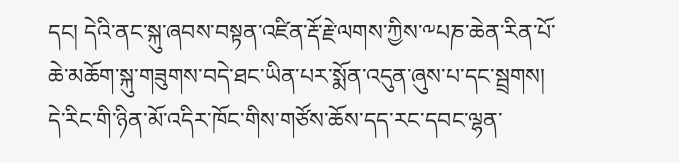དང། དེའི་ནང་སྐུ་ཞབས་བསྟན་འཛིན་རྡོ་རྗེ་ལགས་ཀྱིས་༸པཎ་ཆེན་རིན་པོ་ཆེ་མཆོག་སྐུ་གཟུགས་བདེ་ཐང་ཡིན་པར་སྨོན་འདུན་ཞུས་པ་དང་སྦྲགས། དེ་རིང་གི་ཉིན་མོ་འདིར་ཁོང་གིས་གཙོས་ཆོས་དད་རང་དབང་ལྷན་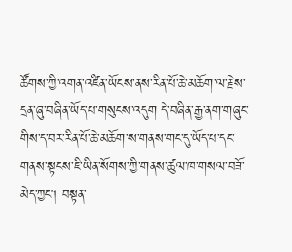ཚོགས་ཀྱི་འགན་འཛིན་ཡོངས་ནས་རིན་པོ་ཆེ་མཆོག་ལ་རྗེས་དྲན་ཞུ་བཞིན་ཡོད་པ་གསུངས་འདུག དེ་བཞིན་རྒྱ་ནག་གཞུང་གིས་ད་བར་རིན་པོ་ཆེ་མཆོག་ས་གནས་གང་དུ་ཡོད་པ་དང་གནས་སྟངས་ཇི་ཡིན་སོགས་ཀྱི་གནས་ཚུལ་ཁ་གསལ་བཟོ་མེད་ཀྱང། བསྟན་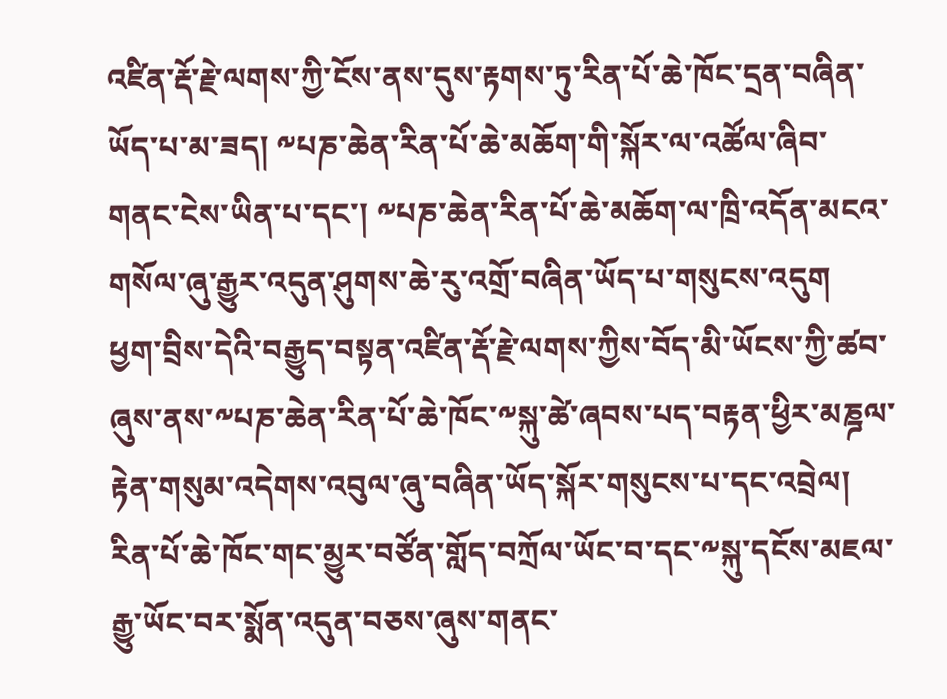འཛིན་རྡོ་རྗེ་ལགས་ཀྱི་ངོས་ནས་དུས་རྟགས་ཏུ་རིན་པོ་ཆེ་ཁོང་དྲན་བཞིན་ཡོད་པ་མ་ཟད། ༸པཎ་ཆེན་རིན་པོ་ཆེ་མཆོག་གི་སྐོར་ལ་འཚོལ་ཞིབ་གནང་ངེས་ཡིན་པ་དང་། ༸པཎ་ཆེན་རིན་པོ་ཆེ་མཆོག་ལ་ཁྲི་འདོན་མངའ་གསོལ་ཞུ་རྒྱུར་འདུན་ཤུགས་ཆེ་རུ་འགྲོ་བཞིན་ཡོད་པ་གསུངས་འདུག ཕྱག་བྲིས་དེའི་བརྒྱུད་བསྟན་འཛིན་རྡོ་རྗེ་ལགས་ཀྱིས་བོད་མི་ཡོངས་ཀྱི་ཚབ་ཞུས་ནས་༸པཎ་ཆེན་རིན་པོ་ཆེ་ཁོང་༸སྐུ་ཚེ་ཞབས་པད་བརྟན་ཕྱིར་མཎྜལ་རྟེན་གསུམ་འདེགས་འབུལ་ཞུ་བཞིན་ཡོད་སྐོར་གསུངས་པ་དང་འབྲེལ། རིན་པོ་ཆེ་ཁོང་གང་མྱུར་བཙོན་གློད་བཀྲོལ་ཡོང་བ་དང་༸སྐུ་དངོས་མཇལ་རྒྱུ་ཡོང་བར་སྨོན་འདུན་བཅས་ཞུས་གནང་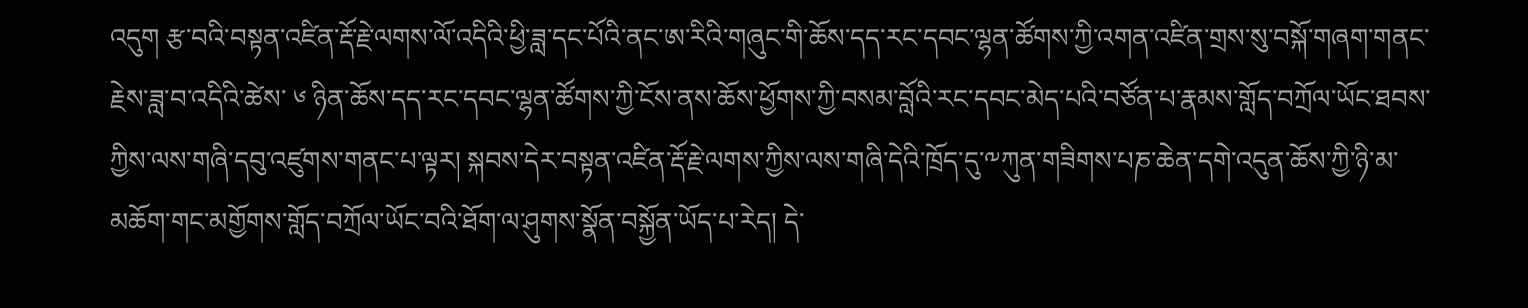འདུག རྩ་བའི་བསྟན་འཛིན་རྡོ་རྗེ་ལགས་ལོ་འདིའི་ཕྱི་ཟླ་དང་པོའི་ནང་ཨ་རིའི་གཞུང་གི་ཆོས་དད་རང་དབང་ལྷན་ཚོགས་ཀྱི་འགན་འཛིན་གྲས་སུ་བསྐོ་གཞག་གནང་རྗེས་ཟླ་བ་འདིའི་ཚེས་ ༦ ཉིན་ཆོས་དད་རང་དབང་ལྷན་ཚོགས་ཀྱི་ངོས་ནས་ཆོས་ཕྱོགས་ཀྱི་བསམ་བློའི་རང་དབང་མེད་པའི་བཙོན་པ་རྣམས་གློད་བཀྲོལ་ཡོང་ཐབས་ཀྱིས་ལས་གཞི་དབུ་འཛུགས་གནང་པ་ལྟར། སྐབས་དེར་བསྟན་འཛིན་རྡོ་རྗེ་ལགས་ཀྱིས་ལས་གཞི་དེའི་ཁྲོད་དུ་༸ཀུན་གཟིགས་པཎ་ཆེན་དགེ་འདུན་ཆོས་ཀྱི་ཉི་མ་མཆོག་གང་མགྱོགས་གློད་བཀྲོལ་ཡོང་བའི་ཐོག་ལ་ཤུགས་སྣོན་བསྐྱོན་ཡོད་པ་རེད། དེ་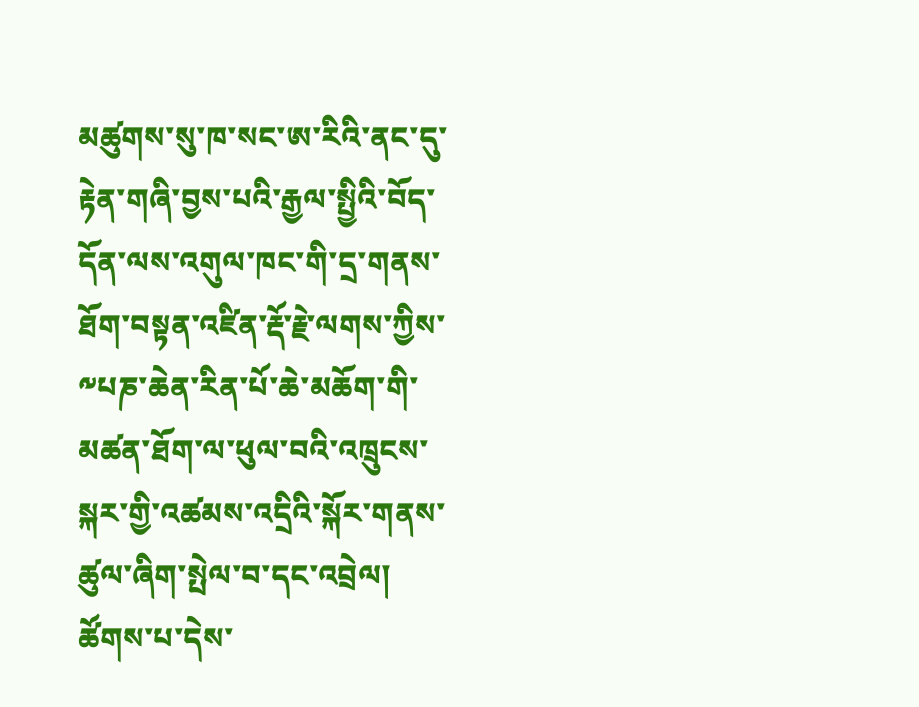མཚུགས་སུ་ཁ་སང་ཨ་རིའི་ནང་དུ་རྟེན་གཞི་བྱས་པའི་རྒྱལ་སྤྱིའི་བོད་དོན་ལས་འགུལ་ཁང་གི་དྲ་གནས་ཐོག་བསྟན་འཛིན་རྡོ་རྗེ་ལགས་ཀྱིས་༸པཎ་ཆེན་རིན་པོ་ཆེ་མཆོག་གི་མཚན་ཐོག་ལ་ཕུལ་བའི་འཁྲུངས་སྐར་གྱི་འཚམས་འདྲིའི་སྐོར་གནས་ཚུལ་ཞིག་སྤེལ་བ་དང་འབྲེལ། ཚོགས་པ་དེས་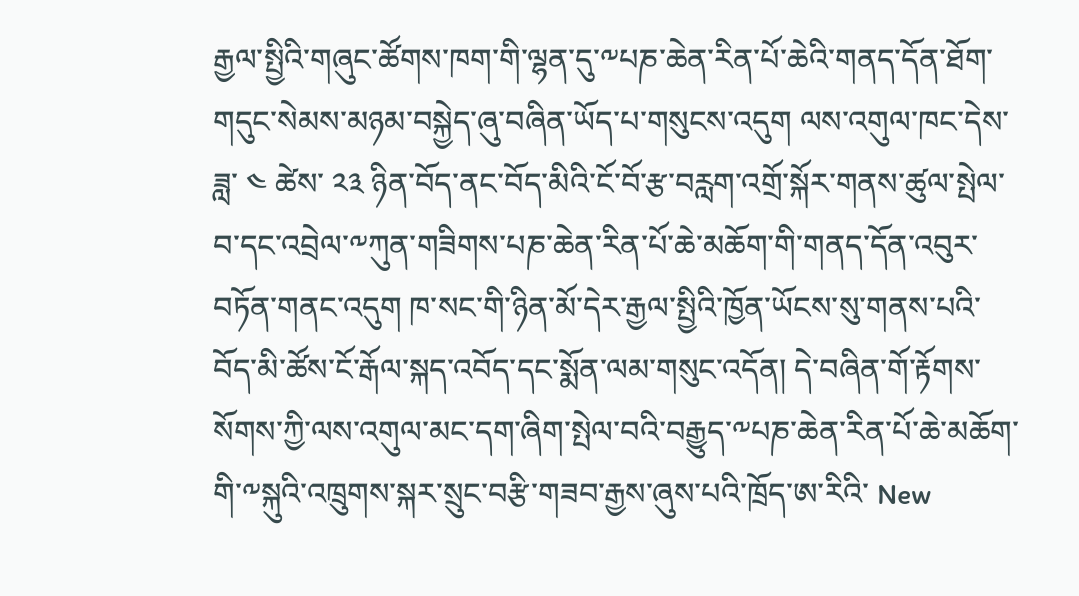རྒྱལ་སྤྱིའི་གཞུང་ཚོགས་ཁག་གི་ལྷན་དུ་༸པཎ་ཆེན་རིན་པོ་ཆེའི་གནད་དོན་ཐོག་གདུང་སེམས་མཉམ་བསྐྱེད་ཞུ་བཞིན་ཡོད་པ་གསུངས་འདུག ལས་འགུལ་ཁང་དེས་ཟླ་ ༤ ཚེས་ ༢༣ ཉིན་བོད་ནང་བོད་མིའི་ངོ་བོ་རྩ་བརླག་འགྲོ་སྐོར་གནས་ཚུལ་སྤེལ་བ་དང་འབྲེལ་༸ཀུན་གཟིགས་པཎ་ཆེན་རིན་པོ་ཆེ་མཆོག་གི་གནད་དོན་འབུར་བཏོན་གནང་འདུག ཁ་སང་གི་ཉིན་མོ་དེར་རྒྱལ་སྤྱིའི་ཁྱོན་ཡོངས་སུ་གནས་པའི་བོད་མི་ཚོས་ངོ་རྒོལ་སྐད་འབོད་དང་སྨོན་ལམ་གསུང་འདོན། དེ་བཞིན་གོ་རྟོགས་སོགས་ཀྱི་ལས་འགུལ་མང་དག་ཞིག་སྤེལ་བའི་བརྒྱུད་༸པཎ་ཆེན་རིན་པོ་ཆེ་མཆོག་གི་༸སྐུའི་འཁྲུགས་སྐར་སྲུང་བརྩི་གཟབ་རྒྱས་ཞུས་པའི་ཁྲོད་ཨ་རིའི་ New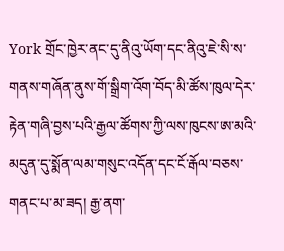York གྲོང་ཁྱེར་ནང་དུ་ནིའུ་ཡོག་དང་ནིའུ་ཇེ་སི་ས་གནས་གཞོན་ནུས་གོ་སྒྲིག་འོག་བོད་མི་ཚོས་ཁུལ་དེར་རྟེན་གཞི་བྱས་པའི་རྒྱལ་ཚོགས་ཀྱི་ལས་ཁུངས་ཨ་མའི་མདུན་དུ་སྨོན་ལམ་གསུང་འདོན་དང་ངོ་རྒོལ་བཅས་གནང་པ་མ་ཟད། རྒྱ་ནག་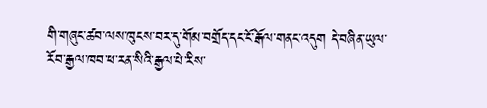གི་གཞུང་ཚབ་ལས་ཁུངས་བར་དུ་གོམ་བགྲོད་དང་ངོ་རྒོལ་གནང་འདུག དེ་བཞིན་ཡུལ་རོབ་རྒྱལ་ཁབ་ཕ་རན་སིའི་རྒྱལ་པེ་རིས་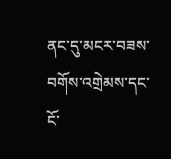ནང་དུ་མངར་བཟས་བགོས་འགྲེམས་དང་ངོ་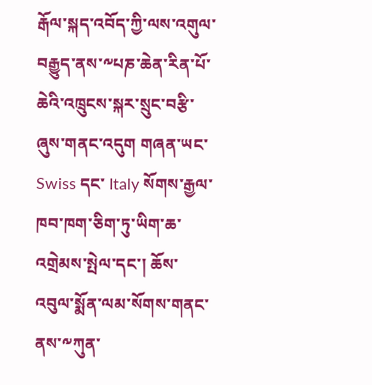རྒོལ་སྐད་འབོད་ཀྱི་ལས་འགུལ་བརྒྱུད་ནས་༸པཎ་ཆེན་རིན་པོ་ཆེའི་འཁྲུངས་སྐར་སྲུང་བརྩི་ཞུས་གནང་འདུག གཞན་ཡང་ Swiss དང་ Italy སོགས་རྒྱལ་ཁབ་ཁག་ཅིག་ཏུ་ཡིག་ཆ་འགྲེམས་སྤེལ་དང་། ཆོས་འབུལ་སྨོན་ལམ་སོགས་གནང་ནས་༸ཀུན་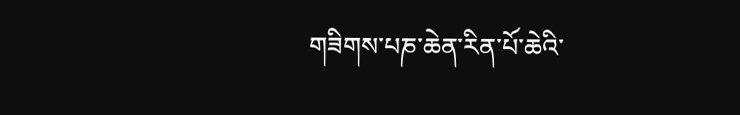གཟིགས་པཎ་ཆེན་རིན་པོ་ཆེའི་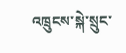འཁྲུངས་སྐེ་སྲུང་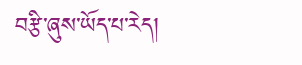བརྩི་ཞུས་ཡོད་པ་རེད།